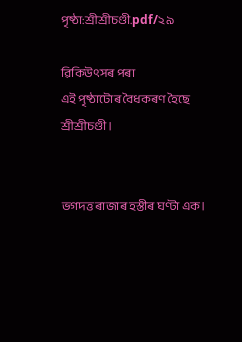পৃষ্ঠা:শ্ৰীশ্ৰীচণ্ডী.pdf/২৯

ৱিকিউৎসৰ পৰা
এই পৃষ্ঠাটোৰ বৈধকৰণ হৈছে
শ্রীশ্রীচণ্ডী।


ভগদত্ত ৰাজাৰ হস্তীৰ ঘণ্টা এক।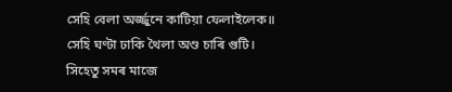সেহি বেলা অৰ্জ্জুনে কাটিয়া ফেলাইলেক॥
সেহি ঘণ্টা ঢাকি থৈলা অণ্ড চাৰি গুটি।
সিহেতু সমৰ মাজে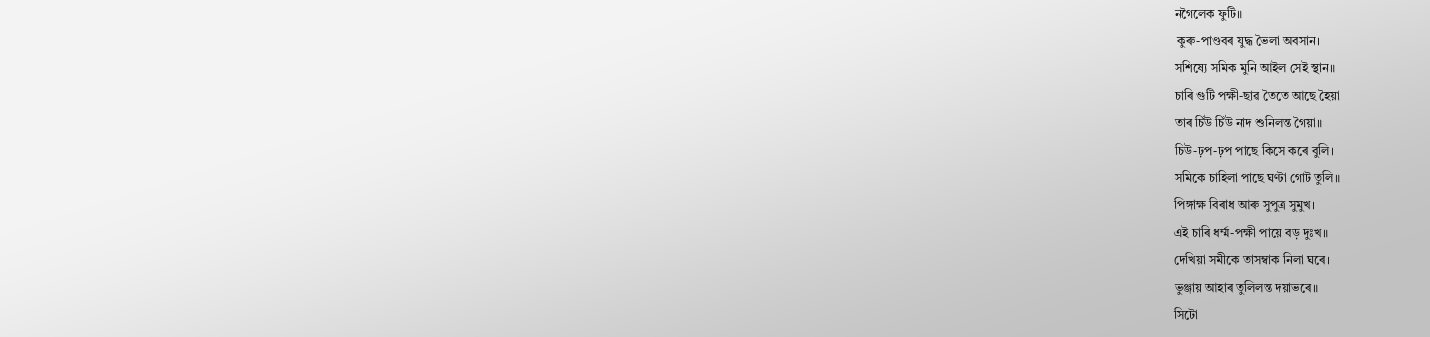নগৈলেক ফুটি॥
 কুৰু-পাণ্ডবৰ যুদ্ধ ভৈলা অবসান।
সশিষ্যে সমিক মুনি আইল সেই স্থান॥
চাৰি গুটি পক্ষী-ছাৱ তৈতে আছে হৈয়া
তাৰ চিঁউ চিঁউ নাদ শুনিলন্ত গৈয়া॥
চিউ-ঢ়প-ঢ়প পাছে কিসে কৰে বুলি।
সমিকে চাহিলা পাছে ঘণ্টা গোট তুলি॥
পিঙ্গাক্ষ বিৰাধ আৰু সুপুত্ৰ সুমুখ।
এই চাৰি ধৰ্ম্ম-পক্ষী পায়ে বড় দুঃখ॥
দেখিয়া সমীকে তাসম্বাক নিলা ঘৰে।
ভুঞ্জায় আহাৰ তুলিলন্ত দয়াভৰে॥
সিটো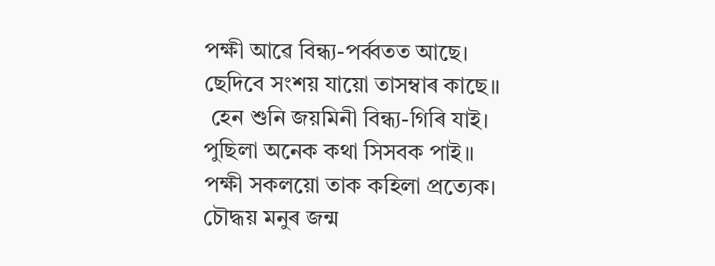পক্ষী আৱে বিন্ধ্য-পৰ্ব্বতত আছে।
ছেদিবে সংশয় যায়ো তাসম্বাৰ কাছে॥
 হেন শুনি জয়মিনী বিন্ধ্য-গিৰি যাই।
পুছিলা অনেক কথা সিসবক পাই॥
পক্ষী সকলয়ো তাক কহিলা প্ৰত্যেক।
চৌদ্ধয় মনুৰ জন্ম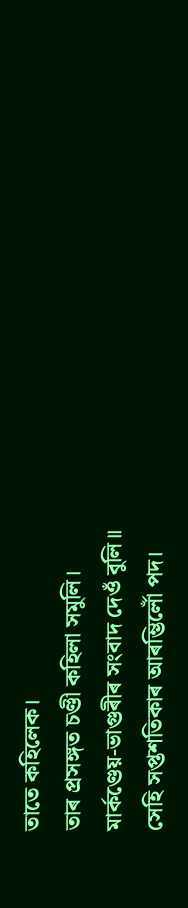তাতে কহিলেক।
তাৰ প্ৰসঙ্গত চণ্ডী কহিলা সমুলি।
মাৰ্কণ্ডেয়-ভাগুৰীৰ সংবাদ দেওঁ বুলি॥
সেহি সপ্তশতিকাৰ আৰম্ভিৰ্লোঁ পদ।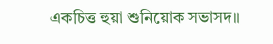একচিত্ত হুয়া শুনিয়োক সভাসদ॥